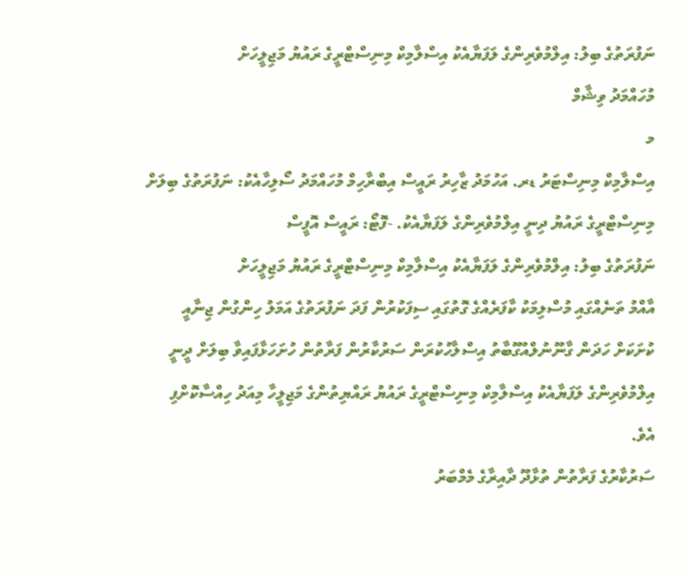ނަފުރަތުގެ ބިލު: އިލްމުވެރިންގެ ލަފަޔާއެކު އިސްލާމިކް މިނިސްޓްރީގެ ރައުޔު މަޖިލީހަށް
މުހައްމަދު ވިޝާމް
މ
އިސްލާމިކް މިނިސްޓަރު ޑރ. އަހުމަދު ޒާހިރު ރައީސް އިބްރާހިމް މުހައްމަދު ސޯލިހާއެކު: ނަފުރަތުގެ ބިލަށް މިނިސްޓްރީގެ ރައުޔު ދިނީ އިލްމުވެރިންގެ ލަފަޔާއެކު. -ފޮޓޯ: ރައީސް އޮފީސް
ނަފުރަތުގެ ބިލު: އިލްމުވެރިންގެ ލަފަޔާއެކު އިސްލާމިކް މިނިސްޓްރީގެ ރައުޔު މަޖިލީހަށް
އާއްމު ތަނެއްގައި މުސްލިމަކު ކާފަރެއްގެ ގޮތުގައި ސިފަކުރުން ފަދަ ނަފުރަތުގެ އަމަލު ހިންގުން ޖިނާއީ ކުށަކަށް ހަދަން ގާނޫނުލްއުގޫބާތު އިސްލާހުކުރަން ސަރުކާރުން ފަރާތުން ހުށަހަޅާފައިވާ ބިލަށް ދީނީ އިލްމުވެރިންގެ ލަފަޔާއެކު އިސްލާމިކް މިނިސްޓްރީގެ ރައުޔު ރައްޔިތުންގެ މަޖިލީހާ މިއަދު ހިއްސާކޮށްފި އެވެ.
ސަރުކާރުގެ ފަރާތުން ތުޅާދޫ ދާއިރާގެ މެމްބަރު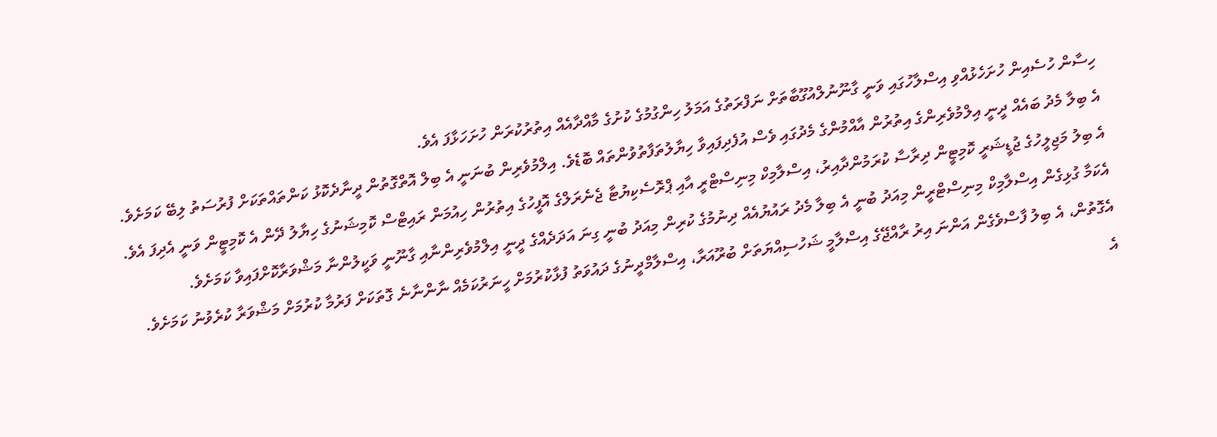ހިސާން ހުސެއިން ހުށަހެޅުއްވި އިސްލާހުގައި ވަނީ ގާނޫނުލްއުގޫބާތަށް ނަފްރަތުގެ އަމަލު ހިންގުމުގެ ކުށުގެ މާއްދާއެއް އިތުރުކުރަން ހުށަހަޅާފަ އެވެ.
އެ ބިލާ މެދު ބައެއް ދީނީ އިލްމުވެރިންގެ އިތުރުން އާއްމުންގެ މެދުގައި ވެސް އުފެދިފައިވާ ހިޔާލުތަފާތުވުންތައް ބޮޑެވެ. އިލްމުވެރިން ބުނަނީ އެ ބިލް އޮތްގޮތުން ދީނާދެކޮޅު ކަންތައްތަކަށް ފުރުސަތު ލިބޭ ކަމަށެވެ.
އެ ބިލު މަޖިލީހުގެ ޖުޑީޝަރީ ކޮމިޓީން ދިރާސާ ކުރަމުންދާއިރު، އިސްލާމިކް މިނިސްޓްރީ އާއި ޕްރޮސެކިޔުޓާ ޖެނެރަލްގެ އޮފީހުގެ އިތުރުން ހިއުމަން ރައިޓްސް ކޮމިޝަނުގެ ހިޔާލު ދޭން އެ ކޮމިޓީން ވަނީ އެދިފަ އެވެ.
އެކަމާ ގުޅިގެން އިސްލާމިކް މިނިސްޓްރީން މިއަދު ބުނީ އެ ބިލާ މެދު ރައުޔުއެއް ދިނުމުގެ ކުރިން މިއަދު ބުނީ ގިނަ އަދަދެއްގެ ދީނީ އިލްމުވެރިންނާއި ގާނޫނީ ވަކީލުންނާ މަޝްވަރާކޮށްފައިވާ ކަމަށެވެ.
އެގޮތުން، އެ ބިލު ފާސްވެގެން އަންނަ އިރު ރާއްޖޭގެ އިސްލާމީ ޝަހުސިއްޔަތަށް ބުރޫއަރާ، އިސްލާމްދީނުގެ ދައުވަތު ފުޅާކުރުމަށް ހީނަރުކަމެއް ނާންނާނެ ގޮތަކަށް ފަރުމާ ކުރުމަށް މަޝްވަރާ ކުރެވުނު ކަމަށެވެ.
އެ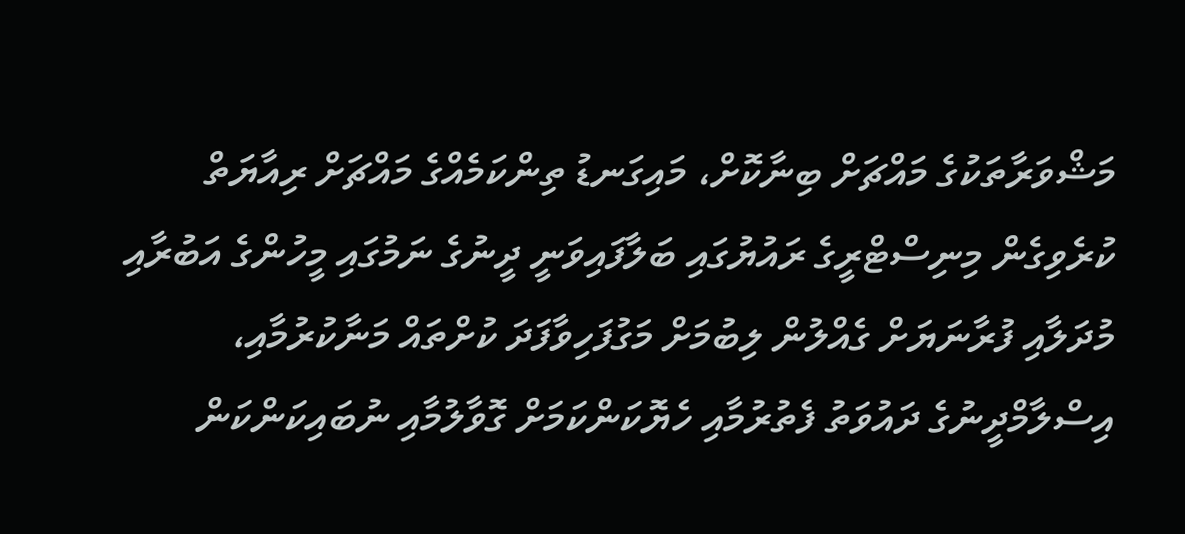މަޝްވަރާތަކުގެ މައްޗަށް ބިނާކޮށް، މައިގަނޑު ތިންކަމެއްގެ މައްޗަށް ރިއާޔަތް ކުރެވިގެން މިނިސްޓްރީގެ ރައުޔުގައި ބަލާފައިވަނީ ދީނުގެ ނަމުގައި މީހުންގެ އަބުރާއި މުދަލާއި ފުރާނަޔަށް ގެއްލުން ލިބުމަށް މަގުފަހިވާފަދަ ކުށްތައް މަނާކުރުމާއި، އިސްލާމްދީނުގެ ދައުވަތު ފެތުރުމާއި ހެޔޮކަންކަމަށް ގޮވާލުމާއި ނުބައިކަންކަން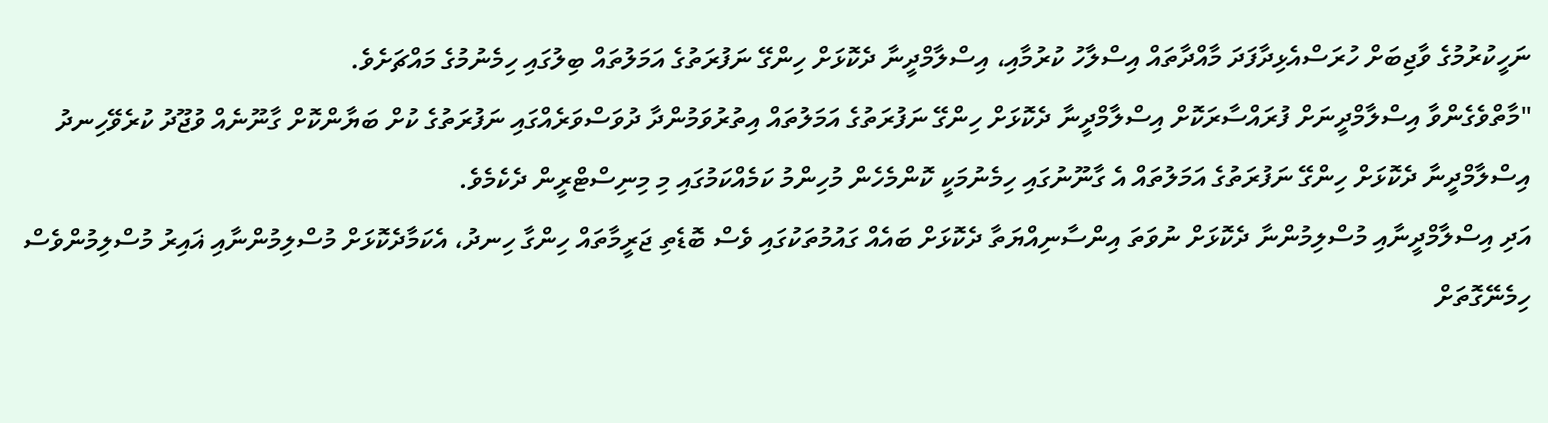ނަހީކުރުމުގެ ވާޖިބަށް ހުރަސްއެޅިދާފަދަ މާއްދާތައް އިސްލާހު ކުރުމާއި، އިސްލާމްދީނާ ދެކޮޅަށް ހިންގޭ ނަފުރަތުގެ އަމަލުތައް ބިލުގައި ހިމެނުމުގެ މައްޗަށެވެ.
"މާތްވެގެންވާ އިސްލާމްދީނަށް ފުރައްސާރަކޮށް އިސްލާމްދީނާ ދެކޮޅަށް ހިންގޭ ނަފުރަތުގެ އަމަލުތައް އިތުރުވަމުންދާ ދުވަސްވަރެއްގައި ނަފުރަތުގެ ކުށް ބަޔާންކޮށް ގާނޫނެއް ވުޖޫދު ކުރެވޭހިނދު އިސްލާމްދީނާ ދެކޮޅަށް ހިންގޭ ނަފުރަތުގެ އަމަލުތައް އެ ގާނޫނުގައި ހިމެނުމަކީ ކޮންމެހެން މުހިންމު ކަމެއްކަމުގައި މި މިނިސްޓްރީން ދެކެމެވެ.
އަދި އިސްލާމްދީނާއި މުސްލިމުންނާ ދެކޮޅަށް ނުވަތަ އިންސާނިއްޔަތާ ދެކޮޅަށް ބައެއް ގައުމުތަކުގައި ވެސް ބޮޑެތި ޖަރީމާތައް ހިންގާ ހިނދު، އެކަމާދެކޮޅަށް މުސްލިމުންނާއި ޣައިރު މުސްލިމުންވެސް ހިމެނޭގޮތަށް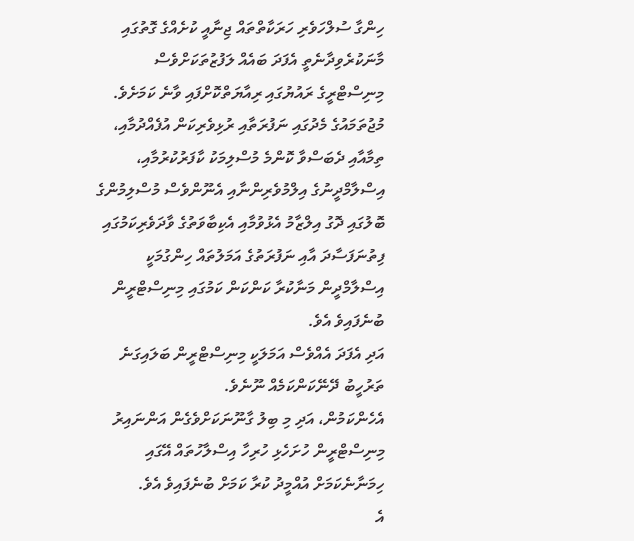ހިންގާ ސުލްހަވެރި ހަރަކާތްތައް ޖިނާއީ ކުށެއްގެ ގޮތުގައި މާނަކުރެވިދާނެތީ އެފަދަ ބައެއް ލަފުޒުތަކަށްވެސް މިނިސްޓްރީގެ ރައުޔުގައި ރިއާޔަތްކޮށްފައި ވާނެ ކަމަށެވެ.
މުޖުތަމައުގެ މެދުގައި ނަފުރަތާއި ރުޅިވެރިކަން އުފެއްދުމާއި، ތިމާއާއި ދެބަސްވާ ކޮންމެ މުސްލިމަކު ކާފަރުކުރުމާއި، އިސްލާމްދީނުގެ އިލްމުވެރިންނާއި އެނޫންވެސް މުސްލިމުންގެ ބޮލުގައި ދޮގު އިލްޒާމު އެޅުވުމާއި އެކިބާވަތުގެ ވާދަވެރިކަމުގައި ފިތުނަފަސާދަ އާއި ނަފުރަތުގެ އަމަލުތައް ހިންގުމަކީ އިސްލާމްދީން މަނާކުރާ ކަންކަން ކަމުގައި މިނިސްޓްރީން ބުނެފައިވެ އެވެ.
އަދި އެފަދަ އެއްވެސް އަމަލަކީ މިނިސްޓްރީން ބަލައިގަނެ ތަރުހީބު ދޭނޭކަންކަމެއް ނޫނެވެ.
އެހެންކަމުން، އަދި މި ބިލު ގާނޫނަކަށްވެގެން އަންނައިރު މިނިސްޓްރީން ހުށަހެޅި ހުރިހާ އިސްލާހުތައް އޭގައި ހިމަނާނެކަމަށް އުއްމީދު ކުރާ ކަމަށް ބުނެފައިވެ އެވެ.
އެ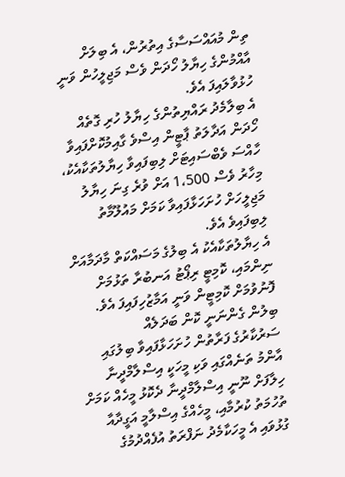ތިން މުއައްސަސާގެ އިތުރުން، އެ ބިލަށް އާއްމުންގެ ހިޔާލު ހޯދަން ވެސް މަޖިލީހުން ވަނީ ހުޅުވާލައިފަ އެވެ.
އެ ބިލާމެދު ރައްޔިތުންގެ ހިޔާލު ހުރި ގޮތެއް ހޯދަން އަދާލަތު ޕާޓީން އިސްވެ ގާއިމުކޮށްފައިވާ ހާއްސަ ވެބްސައިޓަށް ލިބިފައިވާ ހިޔާލުތަކާއެކު، މިހާރު ވެސް 1،500 އަށް ވުރެ ގިނަ ހިޔާލު މަޖިލީހަށް ހުށަހަޅާފައިވާ ކަމަށް މައުލޫމާތު ލިބިފައިވެ އެވެ.
އެ ހިޔާލުތަކާއެކު އެ ބިލުގެ މަސައްކަތް މާދަމާއަށް ނިންމައި، ކޮމިޓީ ރިޕޯޓު އަނބުރާ ތަޅުމަށް ފޮނުވުމަށް ކޮމިޓީން ވަނީ އަމާޒުހިފައިފަ އެވެ.
ބިލުން ގެންނަނީ ކޮން ބަދަލެއް
ސަރުކާރުގެ ފަރާތުން ހުށަހަޅާފައިވާ ބިލުގައި އާންމު ތަނެއްގައި ވަކި މީހަކީ އިސްލާމްދީނާ ހިލާފަށް ނޫނީ އިސްލާމްދީނާ ދެކޮޅު މީހެއް ކަމަށް ތުހުމަތު ކުރުމާއި، މީހެއްގެ އިސްލާމީ އަގީދާއާ ގުޅުވައި އެ މީހަކާމެދު ނަފްރަތު އުފެއްދުމުގެ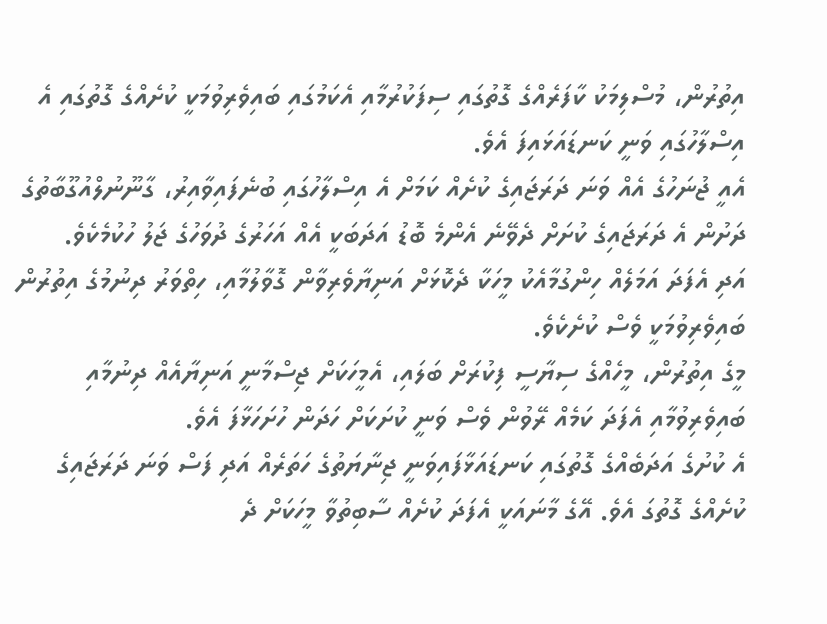އިތުރުން، މުސްލިމަކު ކާފަރެއްގެ ގޮތުގައި ސިފަކުރުމާއި އެކަމުގައި ބައިވެރިވުމަކީ ކުށެއްގެ ގޮތުގައި އެ އިސްލާހުގައި ވަނީ ކަނޑައަޅައިފަ އެވެ.
އެއީ ޖުނަހުގެ އެއް ވަނަ ދަރަޖައިގެ ކުށެއް ކަމަށް އެ އިސްލާހުގައި ބުނެފައިވާއިރު، ގާނޫނުލްއުގޫބާތުގެ ދަށުން އެ ދަރަޖައިގެ ކުށަށް ދެވޭނެ އެންމެ ބޮޑު އަދަބަކީ އެއް އަހަރުގެ ދުވަހުގެ ޖަލު ހުކުމެކެވެ.
އަދި އެފަދަ އަމަލެއް ހިންގުމާއެކު މީހަކާ ދެކޮޅަށް އަނިޔާވެރިވާން ގޮވާލުމާއި، ހިތްވަރު ދިނުމުގެ އިތުރުން ބައިވެރިވުމަކީ ވެސް ކުށެކެވެ.
މީގެ އިތުރުން، މީހެއްގެ ސިޔާސީ ފިކުރަށް ބަލައި، އެމީހަކަށް ޖިސްމާނީ އަނިޔާއެއް ދިނުމާއި ބައިވެރިވުމާއި އެފަދަ ކަމެއް ރޭވުން ވެސް ވަނީ ކުށަކަށް ހަދަން ހުށަހަޅާފަ އެވެ.
އެ ކުށުގެ އަދަބެއްގެ ގޮތުގައި ކަނޑައަޅާފައިވަނީ ޖިނާޔަތުގެ ހަތަރެއް އަދި ފަސް ވަނަ ދަރަޖައިގެ ކުށެއްގެ ގޮތުގަ އެވެ. އޭގެ މާނައަކީ އެފަދަ ކުށެއް ސާބިތުވާ މީހަކަށް ދެ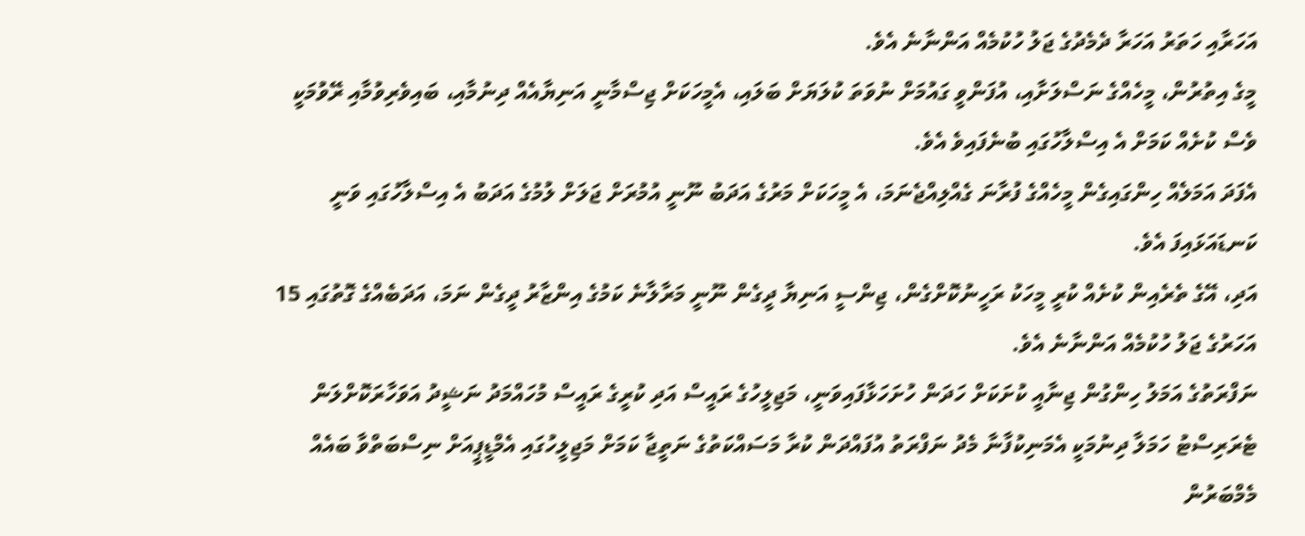އަހަރާއި ހަތަރު އަހަރާ ދެމެދުގެ ޖަލު ހުކުމެއް އަންނާނެ އެވެ.
މީގެ އިތުރުން، މީހެއްގެ ނަސްލަށާއި، އުފަންވީ ގައުމަށް ނުވަތަ ކުލަޔަށް ބަލައި، އެމީހަކަށް ޖިސްމާނީ އަނިޔާއެއް ދިނުމާއި، ބައިވެރިވުމާއި ރޭވުމަކީ ވެސް ކުށެއް ކަމަށް އެ އިސްލާހުގައި ބުނެފައިވެ އެވެ.
އެފަދަ އަމަލެއް ހިންގައިގެން މީހެއްގެ ފުރާނަ ގެއްލިއްޖެނަމަ، އެ މީހަކަށް މަރުގެ އަދަބު ނޫނީ އުމުރަށް ޖަލަށް ލުމުގެ އަދަބު އެ އިސްލާހުގައި ވަނީ ކަނޑައަޅައިފަ އެވެ.
އަދި، އޭގެ ތެރެއިން ކުށެއް ކުރީ މީހަކު ރަހީނުކޮށްގެން، ޖިންސީ އަނިޔާ ދީގެން ނޫނީ މަރާލާނެ ކަމުގެ އިންޒާރު ދީގެން ނަމަ، އަދަބެއްގެ ގޮތުގައި 15 އަހަރުގެ ޖަލު ހުކުމެއް އަންނާނެ އެވެ.
ނަފްރަތުގެ އަމަލު ހިންގުން ޖިނާއީ ކުށަކަށް ހަދަން ހުށަހަޅާފައިވަނީ، މަޖިލީހުގެ ރައީސް އަދި ކުރީގެ ރައީސް މުހައްމަދު ނަޝީދު އަވަހާރަކޮށްލަން ޓެރަރިސްޓު ހަމަލާ ދިނުމަކީ އެމަނިކުފާނާ މެދު ނަފްރަތު އުފައްދަން ކުރާ މަސައްކަތުގެ ނަތީޖާ ކަމަށް މަޖިލީހުގައި އެމްޑީޕީއަށް ނިސްބަތްވާ ބައެއް މެމްބަރުން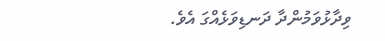ވިދާޅުވަމުންދާ ދަނޑިވަޅެއްގަ އެވެ.